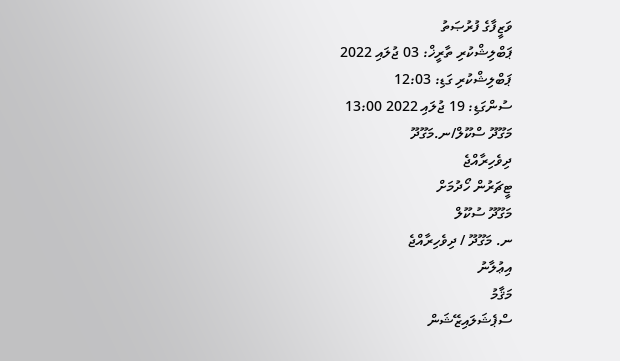ވަޒީފާގެ ފުރުޞަތު
ޕަބްލިޝްކުރި ތާރީޚް: 03 ޖުލައި 2022
ޕަބްލިޝްކުރި ގަޑި: 12:03
ސުންގަޑި: 19 ޖުލައި 2022 13:00
މަގޫދޫ ސްކޫލް/ނ.މަގޫދޫ
ދިވެހިރާއްޖެ
ޓީޗަރުން ހޯދުމަށް
މަގޫދޫ ސުކޫލް
ނ. މަގޫދޫ / ދިވެހިރާއްޖެ
އިޢުލާނު
މަޤާމު
ސްޕެޝަލައިޒޭޝަން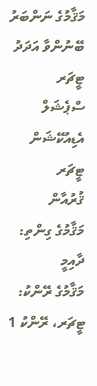މަޤާމުގެ ނަންބަރު
ބޭނުންވާ އަދަދު
ޓީޗަރ
ސްޕެޝަލް އެޑިއުކޭޝަން
ޓީޗަރ
ޤުރުއާން
މަޤާމުގެ ގިންތި:
ދާއިމީ
މަޤާމުގެ ރޭންކު:
ޓީޗަރ، ރޭންކު 1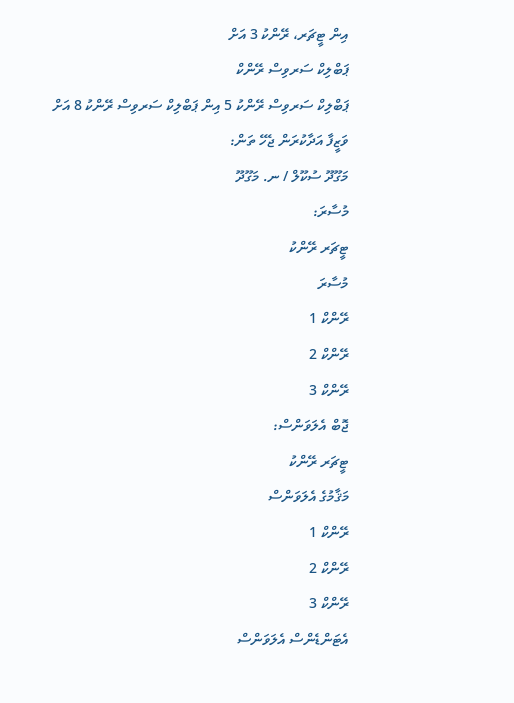އިން ޓީޗަރ، ރޭންކު 3 އަށް
ޕަބްލިކް ސަރވިސް ރޭންކް
ޕަބްލިކް ސަރވިސް ރޭންކު 5 އިން ޕަބްލިކް ސަރވިސް ރޭންކު 8 އަށް
ވަޒީފާ އަދާކުރަން ޖެހޭ ތަން:
މަގޫދޫ ސުކޫލް / ނ. މަގޫދޫ
މުސާރަ:
ޓީޗަރ ރޭންކު
މުސާރަ
ރޭންކް 1
ރޭންކް 2
ރޭންކް 3
ޖޮބް އެލަވަންސް:
ޓީޗަރ ރޭންކު
މަޤާމުގެ އެލަވަންސް
ރޭންކް 1
ރޭންކް 2
ރޭންކް 3
އެޓަންޑެންސް އެލަވަންސް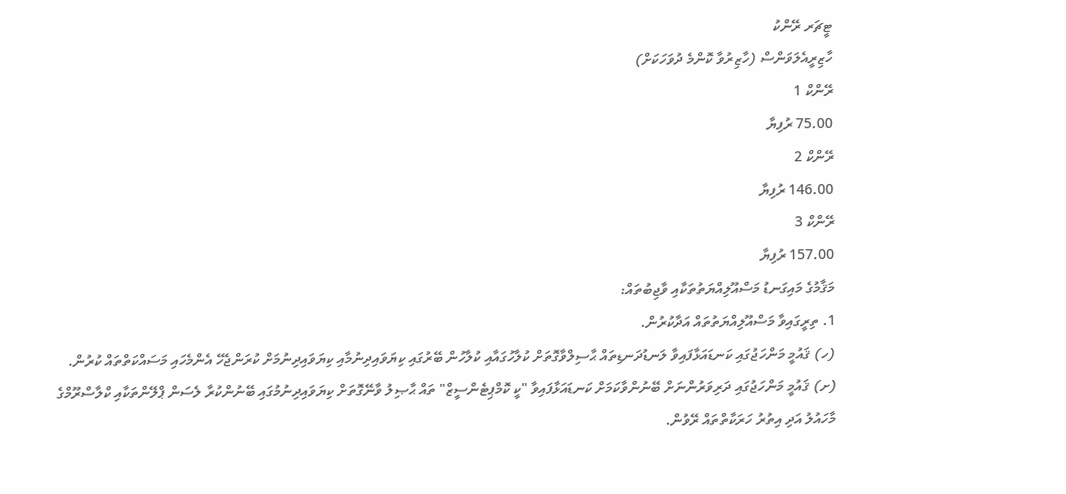ޓީޗަރ ރޭންކު
ހާޒިރީއެލަވަންސް (ހާޒިރުވާ ކޮންމެ ދުވަހަކަށް)
ރޭންކް 1
75.00 ރުފިޔާ
ރޭންކް 2
146.00 ރުފިޔާ
ރޭންކް 3
157.00 ރުފިޔާ
މަޤާމުގެ މައިގަނޑު މަސްއޫލިއްޔަތުތަކާއި ވާޖިބުތައް:
1. ތިރީގައިވާ މަސްއޫލިއްޔަތުތައް އަދާކުރުން.
(ހ) ޤައުމީ މަންހަޖުގައި ކަނޑައަޅާފައިވާ ލަނޑުދަނޑިތައް ޙާސިލްވާގޮތަށް ކުލާހުގައާއި ކުލާހުން ބޭރުގައި ކިޔަވައިދިނުމާއި ކިޔަވައިދިނުމަށް ކުރަންޖެހޭ އެންމެހައި މަސައްކަތްތައް ކުރުން.
(ށ) ޤައުމީ މަންހަޖުގައި ދަރިވަރުންނަށް ބޭނުންވާކަމަށް ކަނޑައަޅާފައިވާ "ކީ ކޮމްޕިޓެންސީޒް" ތައް ޙާޞިލު ވާނޭގޮތަށް ކިޔަވައިދިނުމުގައި ބޭނުންކުރާ ލެސަން ޕްލޭންތަކާއި ކްލާސްރޫމްގެ މާހައުލު އަދި އިތުރު ހަރަކާތްތައް ރޭވުން.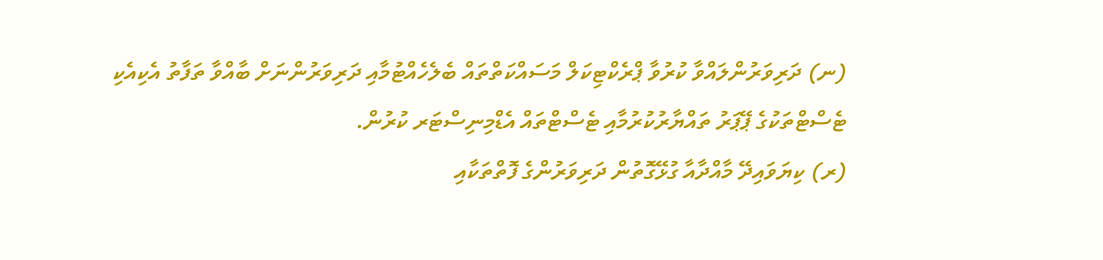(ނ) ދަރިވަރުންލައްވާ ކުރުވާ ޕްރެކްޓިކަލް މަސައްކަތްތައް ބެލެހެއްޓުމާއި ދަރިވަރުންނަށް ބާއްވާ ތަފާތު އެކިއެކި ޓެސްޓްތަކުގެ ޕޭޕަރު ތައްޔާރުކުރުމާއި ޓެސްޓްތައް އެޑްމިނިސްޓަރ ކުރުން.
(ރ) ކިޔަވައިދޭ މާއްދާއާ ގުޅޭގޮތުން ދަރިވަރުންގެ ފޮތްތަކާއި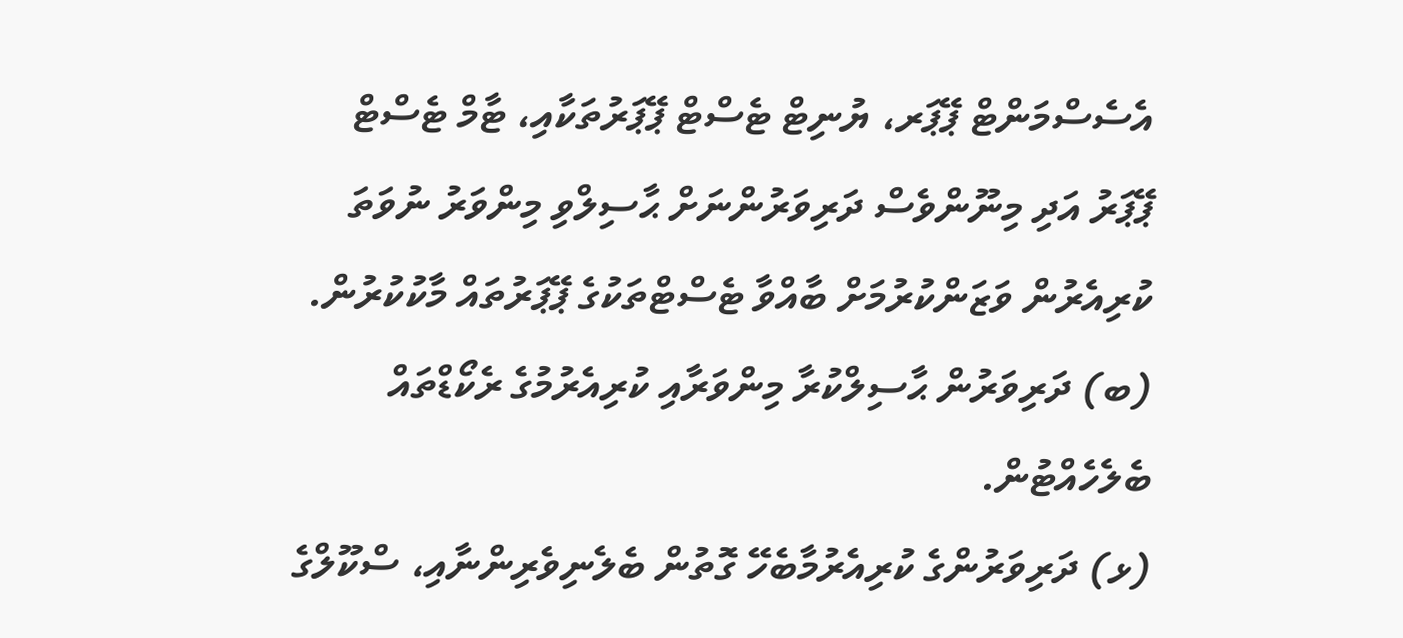އެސެސްމަންޓް ޕޭޕަރ، ޔުނިޓް ޓެސްޓް ޕޭޕަރުތަކާއި، ޓާމް ޓެސްޓް ޕޭޕަރު އަދި މިނޫންވެސް ދަރިވަރުންނަށް ޙާސިލްވި މިންވަރު ނުވަތަ ކުރިއެރުން ވަޒަންކުރުމަށް ބާއްވާ ޓެސްޓްތަކުގެ ޕޭޕަރުތައް މާކުކުރުން.
(ބ) ދަރިވަރުން ޙާސިލްކުރާ މިންވަރާއި ކުރިއެރުމުގެ ރެކޯޑްތައް ބެލެހެއްޓުން.
(ޅ) ދަރިވަރުންގެ ކުރިއެރުމާބެހޭ ގޮތުން ބެލެނިވެރިންނާއި، ސްކޫލްގެ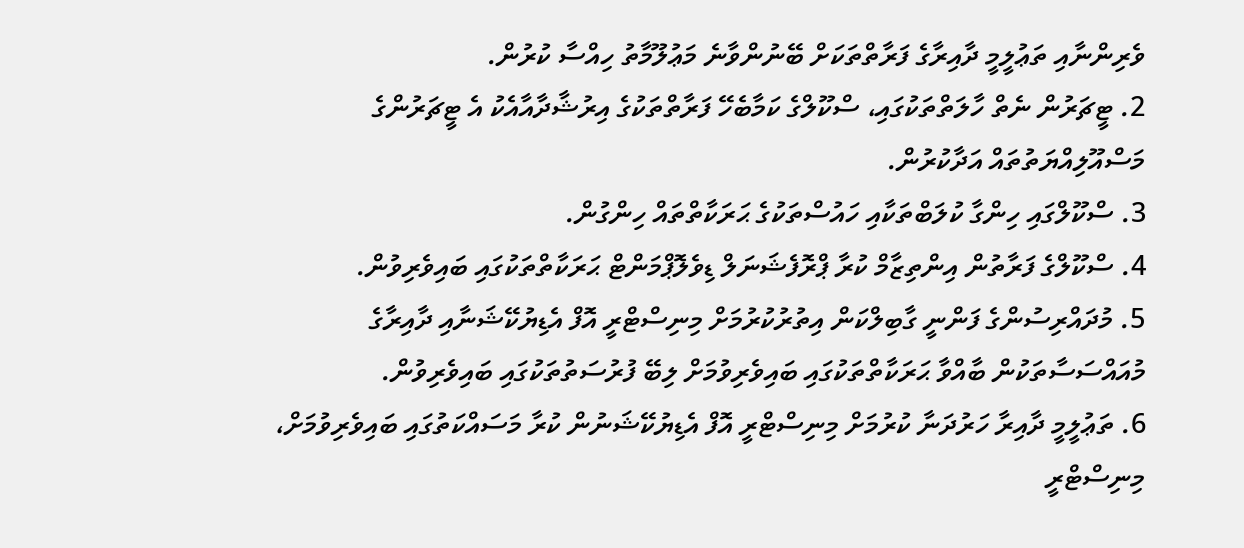ވެރިންނާއި ތަޢުލީމީ ދާއިރާގެ ފަރާތްތަކަށް ބޭނުންވާނެ މަޢުލޫމާތު ހިއްސާ ކުރުން.
2. ޓީޗަރުން ނެތް ހާލަތްތަކުގައި، ސްކޫލްގެ ކަމާބެހޭ ފަރާތްތަކުގެ އިރުޝާދާއާއެކު އެ ޓީޗަރުންގެ މަސްއޫލިއްޔަތުތައް އަދާކުރުން.
3. ސްކޫލްގައި ހިންގާ ކުލަބްތަކާއި ހައުސްތަކުގެ ޙަރަކާތްތައް ހިންގުން.
4. ސްކޫލްގެ ފަރާތުން އިންތިޒާމް ކުރާ ޕްރޮފެޝަނަލް ޑިވެލޮޕްމަންޓް ޙަރަކާތްތަކުގައި ބައިވެރިވުން.
5. މުދައްރިސުންގެ ފަންނީ ގާބިލްކަން އިތުރުކުރުމަށް މިނިސްޓްރީ އޮފް އެޑިޔުކޭޝަނާއި ދާއިރާގެ މުއައްސަސާތަކުން ބާއްވާ ޙަރަކާތްތަކުގައި ބައިވެރިވުމަށް ލިބޭ ފުރުސަތުތަކުގައި ބައިވެރިވުން.
6. ތަޢުލީމީ ދާއިރާ ހަރުދަނާ ކުރުމަށް މިނިސްޓްރީ އޮފް އެޑިޔުކޭޝަނުން ކުރާ މަސައްކަތުގައި ބައިވެރިވުމަށް، މިނިސްޓްރީ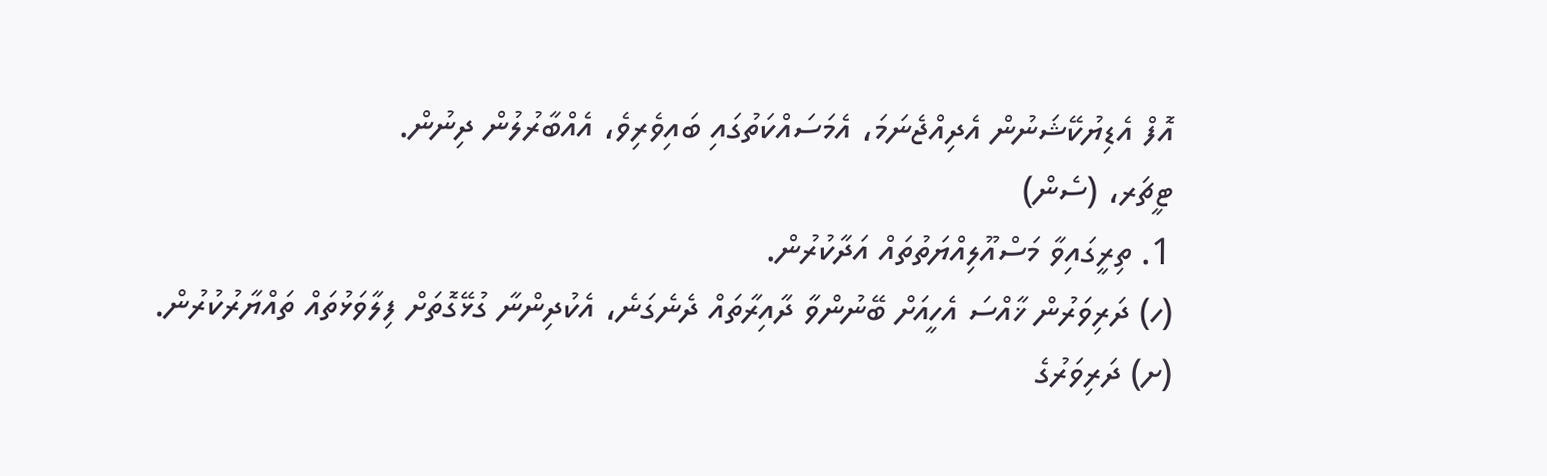އޮފް އެޑިޔުކޭޝަނުން އެދިއްޖެނަމަ، އެމަސައްކަތުގައި ބައިވެރިވެ، އެއްބާރުލުން ދިނުން.
ޓީޗަރ، (ސެން)
1. ތިރީގައިވާ މަސްއޫލިއްޔަތުތައް އަދާކުރުން.
(ހ) ދަރިވަރުން ޚާއްސަ އެހީއަށް ބޭނުންވާ ދާއިރާތައް ދެނެގަނެ، އެކުދިންނާ ގުޅޭގޮތަށް ފިލާވަޅުތައް ތައްޔާރުކުރުން.
(ށ) ދަރިވަރުގެ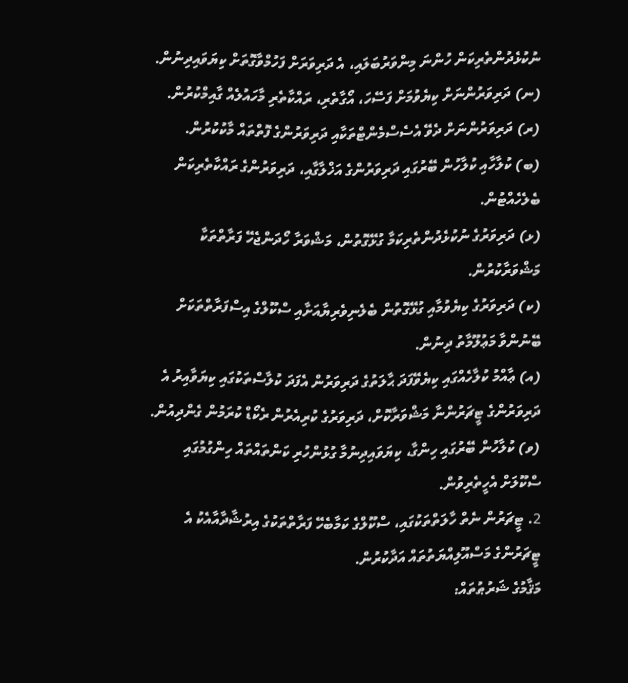ނުކުޅެދުންތެރިކަން ހުންނަ މިންވަރުބަލައި، އެ ދަރިވަރަށް ފަހުމްވާގޮތަށް ކިޔަވައިދިނުން.
(ނ) ދަރިވަރުންނަށް ކިޔެވުމަށް ފަސޭހަ، އޯގާތެރި، ރައްކާތެރި މާހައުލެއް ގާއިމްކުރުން.
(ރ) ދަރިވަރުންނަށް ދެވޭ އެސެސްމެންޓްތަކާއި ދަރިވަރުންގެ ފޮތްތައް މާކުކުރުން.
(ބ) ކުލާހާއި ކުލާހުން ބޭރުގައި ދަރިވަރުންގެ އަޚްލާގާއި، ދަރިވަރުންގެ ރައްކާތެރިކަން ބެލެހެއްޓުން.
(ޅ) ދަރިވަރުގެ ނުކުޅެދުންތެރިކަމާ ގުޅޭގޮތުން، މަޝްވަރާ ހޯދަންޖެހޭ ފަރާތްތަކާ މަޝްވަރާކުރުން.
(ކ) ދަރިވަރުގެ ކިޔެވުމާއި ގުޅޭގޮތުން ބެލެނިވެރިޔާއަށާއި ސްކޫލްގެ އިސްފަރާތްތަކަށް ބޭނުންވާ މަޢުލޫމާތު ދިނުން.
(އ) ޢާއްމު ކުލާހެއްގައި ކިޔެވޭފަދަ ޙާލަތުގެ ދަރިވަރުން އެފަދަ ކުލާސްތަކުގައި ކިޔަވާއިރު އެ ދަރިވަރުންގެ ޓީޗަރުންނާ މަޝްވަރާކޮށް، ދަރިވަރުގެ ކުރިއެރުން ރެކޯޑް ކުރަމުން ގެންދިއުން.
(ވ) ކުލާހުން ބޭރުގައި ހިންގާ، ކިޔަވައިދިނުމާ ގުޅުންހުރި ކަންތައްތައް ހިންގުމުގައި ސްކޫލަށް އެހީތެރިވުން.
2. ޓީޗަރުން ނެތް ހާލަތްތަކުގައި، ސްކޫލްގެ ކަމާބެހޭ ފަރާތްތަކުގެ އިރުޝާދާއާއެކު އެ ޓީޗަރުންގެ މަސްއޫލިއްޔަތުތައް އަދާކުރުން.
މަޤާމުގެ ޝަރުޠުތައް: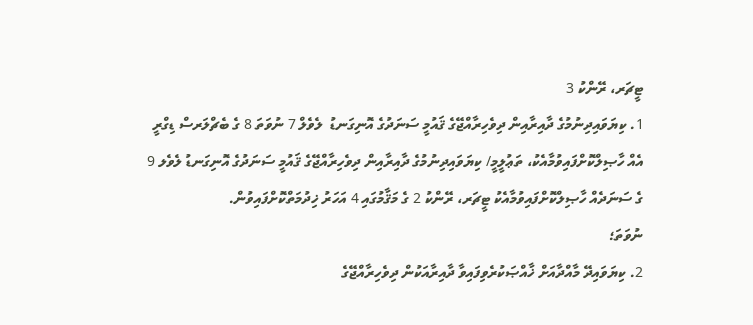ޓީޗަރ، ރޭންކު 3
1. ކިޔަވައިދިނުމުގެ ދާއިރާއިން ދިވެހިރާއްޖޭގެ ޤައުމީ ސަނަދުގެ އޮނިގަނޑު  ލެވެލް 7 ނުވަތަ 8 ގެ ބެޗްލަރސް ޑިގްރީ އެއް ހާޞިލްކޮށްފައިވުމާއެކު، ތަޢުލީމީ/ ކިޔަވައިދިނުމުގެ ދާއިރާއިން ދިވެހިރާއްޖޭގެ ޤައުމީ ސަނަދުގެ އޮނިގަނޑު ލެވެލ 9 ގެ ސަނަދެއް ހާޞިލްކޮށްފައިވުމާއެކު ޓީޗަރ، ރޭންކު 2 ގެ މަޤާމުގައި 4 އަހަރު ޚިދުމަތްކޮށްފައިވުން.
ނުވަތަ؛
2. ކިޔަވައިދޭ މާއްދާއަށް ޚާއްޞަކުރެވިފައިވާ ދާއިރާއަކުން ދިވެހިރާއްޖޭގެ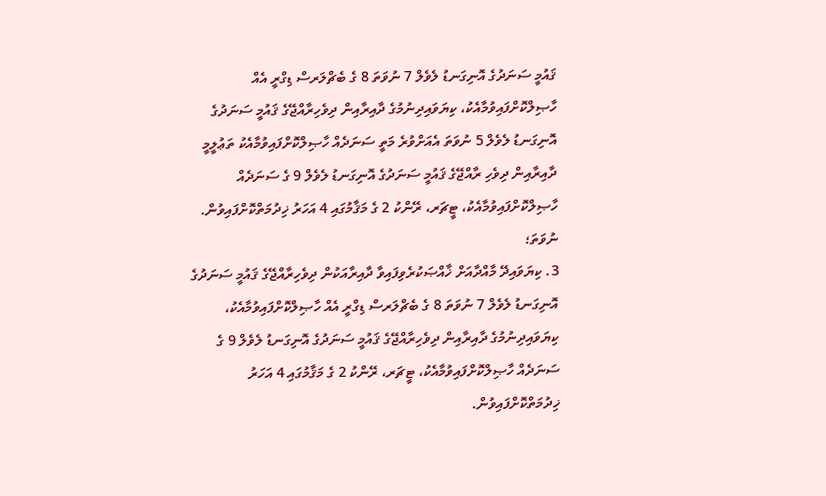ޤައުމީ ސަނަދުގެ އޮނިގަނޑު ލެވެލް 7 ނުވަތަ 8 ގެ ބެޗްލަރސް ޑިގްރީ އެއް ހާޞިލްކޮށްފައިވުމާއެކު، ކިޔަވައިދިނުމުގެ ދާއިރާއިން ދިވެހިރާއްޖޭގެ ޤައުމީ ސަނަދުގެ އޮނިގަނޑު ލެވެލް 5 ނުވަތަ އެއަށްވުރެ މަތީ ސަނަދެއް ހާޞިލްކޮށްފައިވުމާއެކު ތަޢުލީމީ ދާއިރާއިން ދިވެހި ރާއްޖޭގެ ޤައުމީ ސަނަދުގެ އޮނިގަނޑު ލެވެލް 9 ގެ ސަނަދެއް ހާޞިލްކޮށްފައިވުމާއެކު، ޓީޗަރ، ރޭންކު 2 ގެ މަޤާމުގައި 4 އަހަރު ޚިދުމަތްކޮށްފައިވުން.
ނުވަތަ؛
3. ކިޔަވައިދޭ މާއްދާއަށް ޚާއްޞަކުރެވިފައިވާ ދާއިރާއަކުން ދިވެހިރާއްޖޭގެ ޤައުމީ ސަނަދުގެ އޮނިގަނޑު ލެވެލް 7 ނުވަތަ 8 ގެ ބެޗްލަރސް ޑިގްރީ އެއް ހާޞިލްކޮށްފައިވުމާއެކު، ކިޔަވައިދިނުމުގެ ދާއިރާއިން ދިވެހިރާއްޖޭގެ ޤައުމީ ސަނަދުގެ އޮނިގަނޑު ލެވެލް 9 ގެ ސަނަދެއް ހާޞިލްކޮށްފައިވުމާއެކު، ޓީޗަރ، ރޭންކު 2 ގެ މަޤާމުގައި 4 އަހަރު ޚިދުމަތްކޮށްފައިވުން.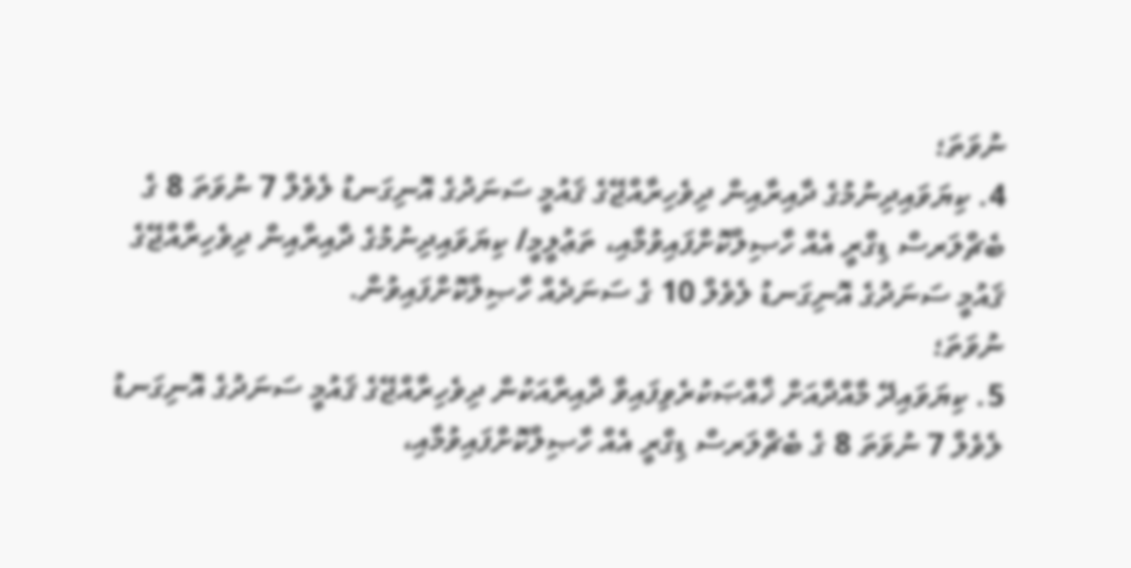ނުވަތަ؛
4. ކިޔަވައިދިނުމުގެ ދާއިރާއިން ދިވެހިރާއްޖޭގެ ޤައުމީ ސަނަދުގެ އޮނިގަނޑު ލެވެލް 7 ނުވަތަ 8 ގެ ބެޗްލަރސް ޑިގްރީ އެއް ހާޞިލްކޮށްފައިވުމާއި، ތަޢުލީމީ/ ކިޔަވައިދިނުމުގެ ދާއިރާއިން ދިވެހިރާއްޖޭގެ ޤައުމީ ސަނަދުގެ އޮނިގަނޑު ލެވެލް 10 ގެ ސަނަދެއް ހާޞިލްކޮށްފައިވުން.
ނުވަތަ؛
5. ކިޔަވައިދޭ މާއްދާއަށް ޚާއްޞަކުރެވިފައިވާ ދާއިރާއަކުން ދިވެހިރާއްޖޭގެ ޤައުމީ ސަނަދުގެ އޮނިގަނޑު ލެވެލް 7 ނުވަތަ 8 ގެ ބެޗްލަރސް ޑިގްރީ އެއް ހާޞިލްކޮށްފައިވުމާއި،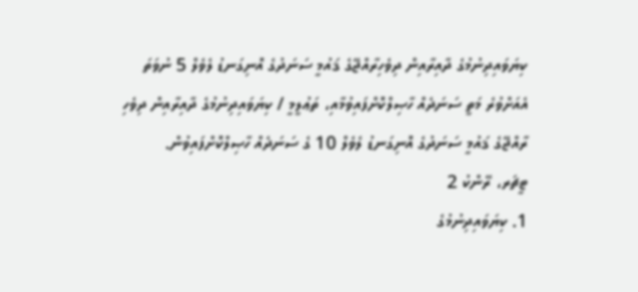ކިޔަވައިދިނުމުގެ ދާއިރާއިން ދިވެހިރާއްޖޭގެ ޤައުމީ ސަނަދުގެ އޮނިގަނޑު ލެވެލް 5 ނުވަތަ އެއަށްވުރެ މަތީ ސަނަދެއް ހާޞިލްކޮށްފައިވުމާއި، ތަޢުލީމީ / ކިޔަވައިދިނުމުގެ ދާއިރާއިން ދިވެހި ރާއްޖޭގެ ޤައުމީ ސަނަދުގެ އޮނިގަނޑު ލެވެލް 10 ގެ ސަނަދެއް ހާޞިލްކޮށްފައިވުން.
ޓީޗަރ، ރޭންކު 2
1. ކިޔަވައިދިނުމުގެ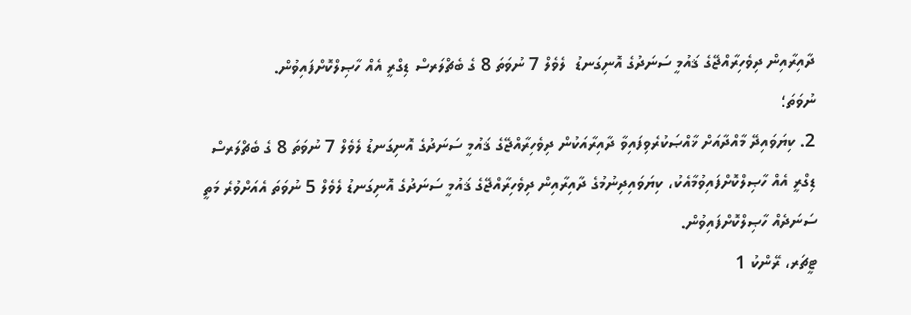ދާއިރާއިން ދިވެހިރާއްޖޭގެ ޤައުމީ ސަނަދުގެ އޮނިގަނޑު  ލެވެލް 7 ނުވަތަ 8 ގެ ބެޗްލަރސް ޑިގްރީ އެއް ހާޞިލްކޮށްފައިވުން.
ނުވަތަ؛
2. ކިޔަވައިދޭ މާއްދާއަށް ޚާއްޞަކުރެވިފައިވާ ދާއިރާއަކުން ދިވެހިރާއްޖޭގެ ޤައުމީ ސަނަދުގެ އޮނިގަނޑު ލެވެލް 7 ނުވަތަ 8 ގެ ބެޗްލަރސް ޑިގްރީ އެއް ހާޞިލްކޮށްފައިވުމާއެކު، ކިޔަވައިދިނުމުގެ ދާއިރާއިން ދިވެހިރާއްޖޭގެ ޤައުމީ ސަނަދުގެ އޮނިގަނޑު ލެވެލް 5 ނުވަތަ އެއަށްވުރެ މަތީ ސަނަދެއް ހާޞިލްކޮށްފައިވުން.
ޓީޗަރ، ރޭންކު 1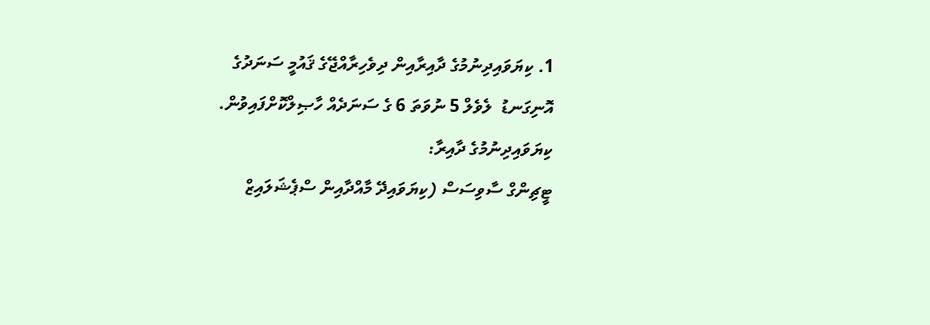1. ކިޔަވައިދިނުމުގެ ދާއިރާއިން ދިވެހިރާއްޖޭގެ ޤައުމީ ސަނަދުގެ އޮނިގަނޑު  ލެވެލް 5 ނުވަތަ 6 ގެ ސަނަދެއް ހާޞިލްކޮށްފައިވުން.
ކިޔަވައިދިނުމުގެ ދާއިރާ:
ޓީޗިންގް ސާވިސަސް (ކިޔަވައިދޭ މާއްދާއިން ސްޕެޝަލައިޒް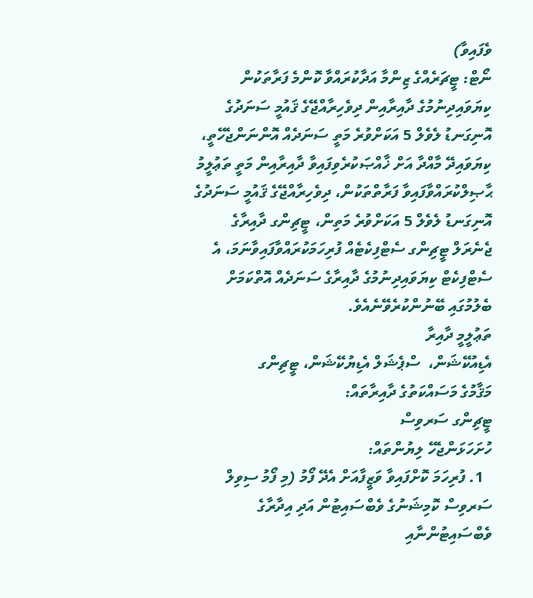ވެފައިވާ)
ނޯޓް: ޓީޗަރެއްގެ ޒިންމާ އަދާކުރައްވާ ކޮންމެ ފަރާތަކުން ކިޔަވައިދިނުމުގެ ދާއިރާއިން ދިވެހިރާއްޖޭގެ ޤައުމީ ސަނަދުގެ އޮނިގަނޑު ލެވެލް 5 އަކަށްވުރެ މަތީ ސަނަދެއް އޮންނަންޖެހޭތީ، ކިޔަވައިދޭ މާއްދާ އަށް ޚާއްޞަކުރެވިފައިވާ ދާއިރާއިން މަތީ ތަޢުލީމު ޙާޞިލްކުރައްވާފައިވާ ފަރާތްތަކުން، ދިވެހިރާއްޖޭގެ ޤައުމީ ސަނަދުގެ އޮނިގަނޑު ލެވެލް 5 އަކަށްވުރެ މަތިން، ޓީޗިންގ ދާއިރާގެ  ޖެނެރަލް ޓީޗިންގ ސެޓްފިކެޓެއް ފުރިހަމަކުރައްވާފައިވާނަމަ، އެ ސެޓްފިކެޓް ކިޔަވައިދިނުމުގެ ދާއިރާގެ ސަނަދެއް އޮތްކަމަށް ބެލުމުގައި ބޭނުންކުރެވޭނެއެވެ.
ތަޢުލީމީ ދާއިރާ
އެޑިއުކޭޝަން،  ސްޕެޝަލް އެޑިޔުކޭޝަން، ޓީޗިންގ
މަޤާމުގެ މަސައްކަތުގެ ދާއިރާތައް:
ޓީޗިންގ ސަރވިސް
ހުށަހަޅަންޖެހޭ ލިޔުންތައް:
  1. ފުރިހަމަ ކޮށްފައިވާ ވަޒީފާއަށް އެދޭ ފޯމު (މި ފޯމު ސިވިލް ސަރވިސް ކޮމިޝަނުގެ ވެބްސައިޓުން އަދި އިދާރާގެ ވެބްސައިޓުންނާއި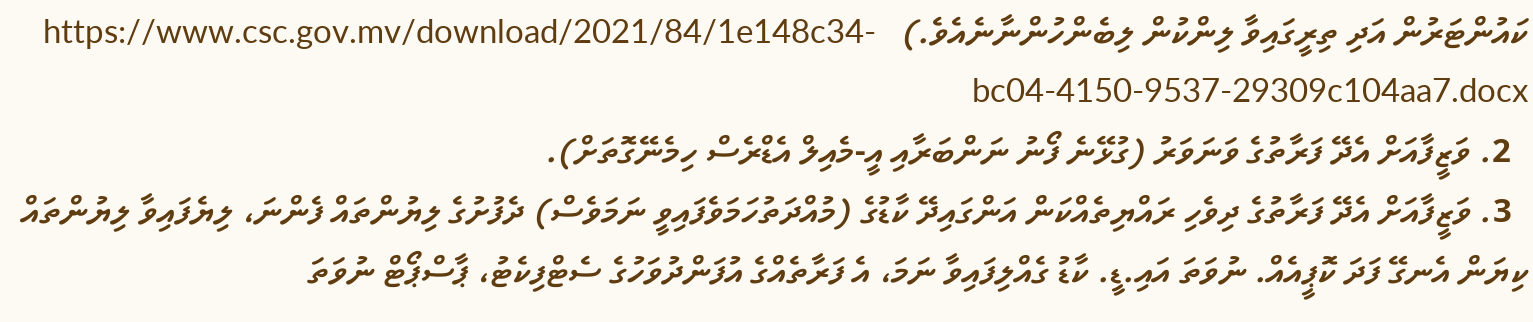ކައުންޓަރުން އަދި ތިރީގައިވާ ލިންކުން ލިބެންހުންނާނެއެވެ.)   https://www.csc.gov.mv/download/2021/84/1e148c34-bc04-4150-9537-29309c104aa7.docx
  2. ވަޒީފާއަށް އެދޭ ފަރާތުގެ ވަނަވަރު (ގުޅޭނެ ފޯނު ނަންބަރާއި އީ-މެއިލް އެޑްރެސް ހިމެނޭގޮތަށް).
  3. ވަޒީފާއަށް އެދޭ ފަރާތުގެ ދިވެހި ރައްޔިތެއްކަން އަންގައިދޭ ކާޑުގެ (މުއްދަތުހަމަވެފައިވީ ނަމަވެސް) ދެފުށުގެ ލިޔުންތައް ފެންނަ، ލިޔެފައިވާ ލިޔުންތައް ކިޔަން އެނގޭ ފަދަ ކޮޕީއެއް. ނުވަތަ އައި.ޑީ. ކާޑު ގެއްލިފައިވާ ނަމަ، އެ ފަރާތެއްގެ އުފަންދުވަހުގެ ސެޓްފިކެޓު، ޕާސްޕޯޓް ނުވަތަ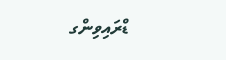ޑްރައިވިންގ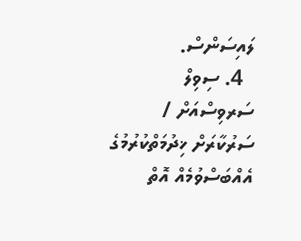ލައިސަންސް.
  4. ސިވިލް ސަރވިސްއަށް / ސަރުކާރަށް ޚިދުމަތްކުރުމުގެ އެއްބަސްވުމެއް އޮތް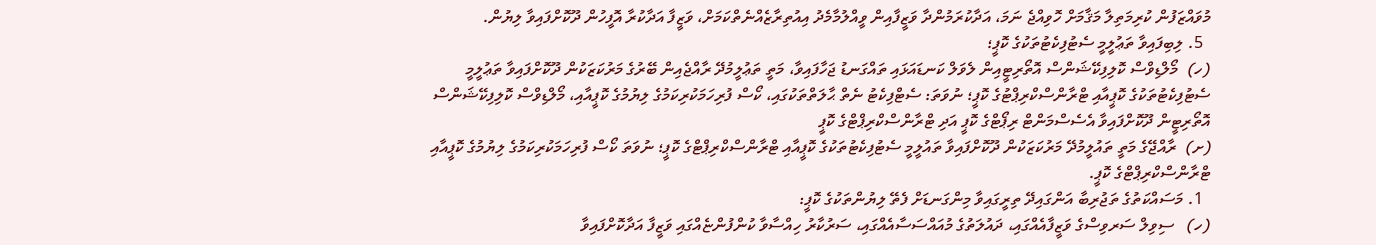މުވައްޒަފުން ކުރިމަތިލާ މަޤާމަށް ހޮވިއްޖެ ނަމަ، އަދާކުރަމުންދާ ވަޒީފާއިން ވީއްލުމާމެދު އިއުތިރާޒެއްނެތްކަމަށް، ވަޒީފާ އަދާކުރާ އޮފީހުން ދޫކޮށްފައިވާ ލިޔުން.
  5. ލިބިފައިވާ ތަޢުލީމީ ސެޓުފިކެޓުތަކުގެ ކޮޕީ؛
(ހ)  މޯލްޑިވްސް ކޮލިފިކޭޝަންސް އޮތޯރިޓީއިން ލެވަލް ކަނޑައަޅައި ތައްގަނޑު ޖަހާފައިވާ، މަތީ ތަޢުލީމުދޭ ރާއްޖެއިން ބޭރުގެ މަރުކަޒަކުން ދޫކޮށްފައިވާ ތަޢުލީމީ ސެޓުފިކެޓުތަކުގެ ކޮޕީއާއި ޓްރާންސްކްރިޕްޓުގެ ކޮޕީ؛ ނުވަތަ: ސެޓްފިކެޓު ނެތް ޙާލަތްތަކުގައި، ކޯސް ފުރިހަމަކުރިކަމުގެ ލިޔުމުގެ ކޮޕީއާއި، މޯލްޑިވްސް ކޮލިފިކޭޝަންސް އޮތޯރިޓީން ދޫކޮށްފައިވާ އެސެސްމަންޓް ރިޕޯޓްގެ ކޮޕީ އަދި ޓްރާންސްކްރިޕްޓްގެ ކޮޕީ
(ށ)  ރާއްޖޭގެ މަތީ ތައުލީމުދޭ މަރުކަޒަކުން ދޫކޮށްފައިވާ ތައުލީމީ ސެޓުފިކެޓުތަކުގެ ކޮޕީއާއި ޓްރާންސްކްރިޕްޓްގެ ކޮޕީ؛ ނުވަތަ ކޯސް ފުރިހަމަކުރިކަމުގެ ލިޔުމުގެ ކޮޕީއާއި ޓްރާންސްކްރިޕްޓްގެ ކޮޕީ.
  1. މަސައްކަތުގެ ތަޖުރިބާ އަންގައިދޭ ތިރީގައިވާ މިންގަނޑަށް ފެތޭ ލިޔުންތަކުގެ ކޮޕީ:
(ހ)   ސިވިލް ސަރވިސްގެ ވަޒީފާއެއްގައި، ދައުލަތުގެ މުއައްސަސާއެއްގައި، ސަރުކާރު ހިއްސާވާ ކުންފުންޏެއްގައި ވަޒީފާ އަދާކޮށްފައިވާ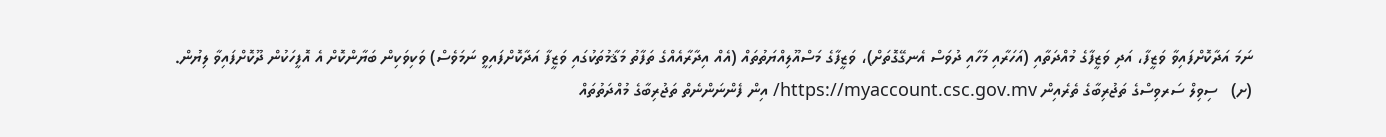ނަމަ އަދާކޮށްފައިވާ ވަޒީފާ، އަދި ވަޒީފާގެ މުއްދަތާއި (އަހަރާއި މަހާއި ދުވަސް އެނގޭގޮތަށް)، ވަޒީފާގެ މަސްއޫލިއްޔަތުތައް (އެއް އިދާރާއެއްގެ ތަފާތު މަޤާމުތަކުގައި ވަޒީފާ އަދާކޮށްފައިވީ ނަމަވެސް) ވަކިވަކިން ބަޔާންކޮށް އެ އޮފީހަކުން ދޫކޮށްފައިވާ ލިޔުން.
(ށ)   ސިވިލް ސަރވިސްގެ ތަޖުރިބާގެ ތެރެއިން https://myaccount.csc.gov.mv/ އިން ފެންނަންނެތް ތަޖުރިބާގެ މުއްދަތުތައް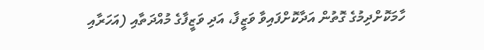ހާމަކޮށްދިމުގެ ގޮތުން އަދާކޮށްފައިވާ ވަޒީފާ، އަދި ވަޒީފާގެ މުއްދަތާއި (އަހަރާއި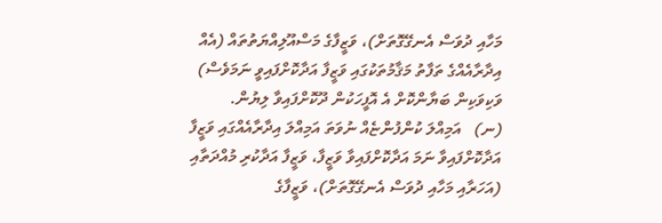މަހާއި ދުވަސް އެނގޭގޮތަށް)، ވަޒީފާގެ މަސްއޫލިއްޔަތުތައް (އެއް އިދާރާއެއްގެ ތަފާތު މަޤާމުތަކުގައި ވަޒީފާ އަދާކޮށްފައިވީ ނަމަވެސް) ވަކިވަކިން ބަޔާންކޮށް އެ އޮފީހަކުން ދޫކޮށްފައިވާ ލިޔުން.
(ނ)   އަމިއްލަ ކުންފުންޏެއް ނުވަތަ އަމިއްލަ އިދާރާއެއްގައި ވަޒީފާ އަދާކޮށްފައިވާ ނަމަ އަދާކޮށްފައިވާ ވަޒީފާ، ވަޒީފާ އަދާކުރި މުއްދަތާއި (އަހަރާއި މަހާއި ދުވަސް އެނގޭގޮތަށް)، ވަޒީފާގެ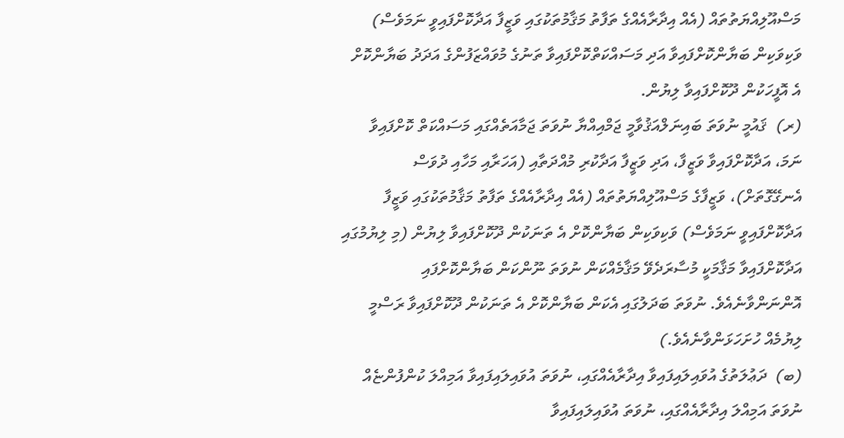މަސްއޫލިއްޔަތުތައް (އެއް އިދާރާއެއްގެ ތަފާތު މަޤާމުތަކުގައި ވަޒީފާ އަދާކޮށްފައިވީ ނަމަވެސް) ވަކިވަކިން ބަޔާންކޮށްފައިވާ އަދި މަސައްކަތްކޮށްފައިވާ ތަނުގެ މުވައްޒަފުންގެ އަދަދު ބަޔާންކޮށް އެ އޮފީހަކުން ދޫކޮށްފައިވާ ލިޔުން.
(ރ)  ޤައުމީ ނުވަތަ ބައިނަލްއަޤުވާމީ ޖަމްއިއްޔާ ނުވަތަ ޖަމާއަތެއްގައި މަސައްކަތް ކޮށްފައިވާ ނަމަ، އަދާކޮށްފައިވާ ވަޒީފާ، އަދި ވަޒީފާ އަދާކުރި މުއްދަތާއި (އަހަރާއި މަހާއި ދުވަސް އެނގޭގޮތަށް)، ވަޒީފާގެ މަސްއޫލިއްޔަތުތައް (އެއް އިދާރާއެއްގެ ތަފާތު މަޤާމުތަކުގައި ވަޒީފާ އަދާކޮށްފައިވީ ނަމަވެސް) ވަކިވަކިން ބަޔާންކޮށް އެ ތަނަކުން ދޫކޮށްފައިވާ ލިޔުން (މި ލިޔުމުގައި އަދާކޮށްފައިވާ މަޤާމަކީ މުސާރަދެވޭ މަޤާމެއްކަން ނުވަތަ ނޫންކަން ބަޔާންކޮށްފައި އޮންނަންވާނެއެވެ. ނުވަތަ ބަދަލުގައި އެކަން ބަޔާންކޮށް އެ ތަނަކުން ދޫކޮށްފައިވާ ރަސްމީ ލިޔުމެއް ހުށަހަޅަންވާނެއެވެ.)
(ބ)  ދަޢުލަތުގެ އުވައިލައިފައިވާ އިދާރާއެއްގައި، ނުވަތަ އުވައިލައިފައިވާ އަމިއްލަ ކުންފުންޏެއް ނުވަތަ އަމިއްލަ އިދާރާއެއްގައި، ނުވަތަ އުވައިލައިފައިވާ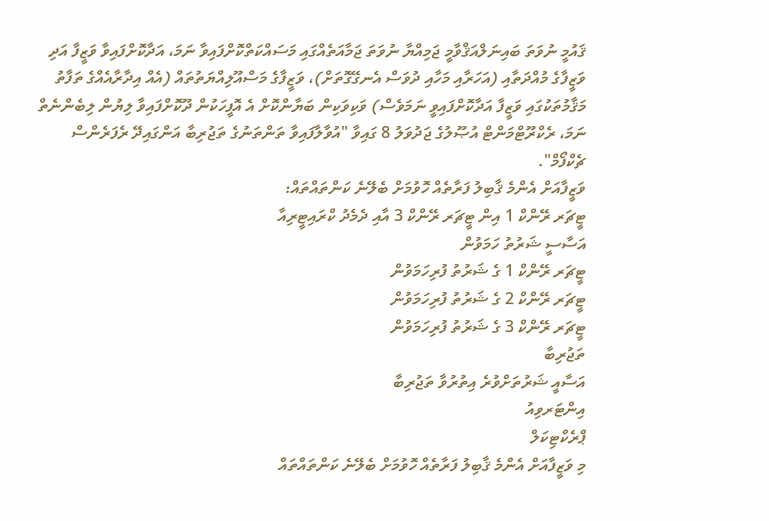ޤައުމީ ނުވަތަ ބައިނަލްއަޤްވާމީ ޖަމިއްޔާ ނުވަތަ ޖަމާއަތެއްގައި މަސައްކަތްކޮށްފައިވާ ނަމަ، އަދާކޮށްފައިވާ ވަޒީފާ އަދި ވަޒީފާގެ މުއްދަތާއި (އަހަރާއި މަހާއި ދުވަސް އެނގޭގޮތަށް)، ވަޒީފާގެ މަސްއޫލިއްޔަތުތައް (އެއް އިދާރާއެއްގެ ތަފާތު މަޤާމުތަކުގައި ވަޒީފާ އަދާކޮށްފައިވީ ނަމަވެސް) ވަކިވަކިން ބަޔާންކޮށް އެ އޮފީހަކުން ދޫކޮށްފައިވާ ލިޔުން ލިބެންނެތް ނަމަ، ރެކްރޫޓްމަންޓް އުޞޫލުގެ ޖަދުވަލު 8 ގައިވާ "އުވާލާފައިވާ ތަންތަނުގެ ތަޖުރިބާ އަންގައިދޭ ރެފަރެންސް ޗެކްފޯމް".
ވަޒީފާއަށް އެންމެ ޤާބިލު ފަރާތެއް ހޮވުމަށް ބެލޭނެ ކަންތައްތައް:
ޓީޗަރ ރޭންކް 1 އިން ޓީޗަރ ރޭންކް 3 އާއި ދެމެދު ކްރައިޓީރިއާ
އަސާސީ ޝަރުތު ހަމަވުން
ޓީޗަރ ރޭންކް 1 ގެ ޝަރުތު ފުރިހަމަވުން
ޓީޗަރ ރޭންކް 2 ގެ ޝަރުތު ފުރިހަމަވުން
ޓީޗަރ ރޭންކް 3 ގެ ޝަރުތު ފުރިހަމަވުން
ތަޖުރިބާ
އަސާއީ ޝަރުތަށްވުރެ އިތުރުވާ ތަޖުރިބާ
އިންޓަރވިއު
ޕްރެކްޓިކަލް
މި ވަޒީފާއަށް އެންމެ ޤާބިލު ފަރާތެއް ހޮވުމަށް ބެލޭނެ ކަންތައްތައް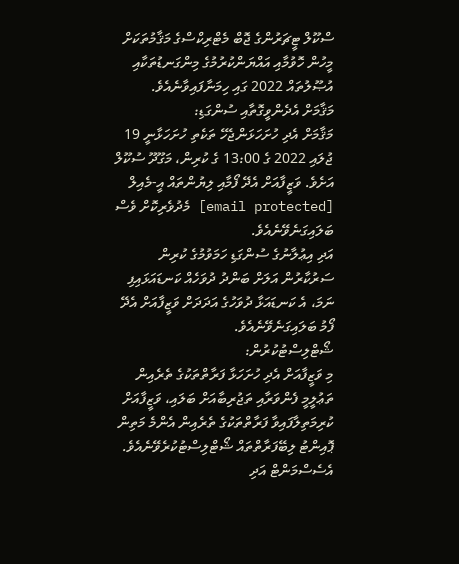ސްކޫލް ޓީޗަރުންގެ ޖޮބް މެޓްރިކްސްގެ މަޤާމުތަކަށް މީހުން ހޮވުމާއި އައްޔަންކުރުމުގެ މިންގަނޑުތަކާއި އުޞޫލުތައް 2022 ގައި ހިމަނާފައިވާނެއެވެ.
މަޤާމަށް އެދެންވީގޮތާއި ސުންގަޑި:
މަޤާމަށް އެދި ހުށަހަޅަންޖެހޭ ތަކެތި ހުށަހަޅާނީ 19 ޖުލައި 2022 ގެ 13:00 ގެ ކުރިން، މަގޫދޫ ސުކޫލް އަށެވެ. ވަޒީފާއަށް އެދޭ ފޯމާއި ލިޔުންތައް އީ-މެއިލް [email protected] މެދުވެރިކޮށް ވެސް ބަލައިގަނެވޭނެއެވެ.
އަދި އިޢުލާނުގެ ސުންގަޑި ހަމަވުމުގެ ކުރިން ސަރުކާރުން އަލަށް ބަންދު ދުވަހެއް ކަނޑައަޅައިފި ނަމަ، އެ ކަނޑައަޅާ ދުވަހުގެ އަދަދަށް ވަޒީފާއަށް އެދޭ ފޯމު ބަލައިގަނެވޭނެއެވެ.
ޝޯޓްލިސްޓުކުރުން:
މި ވަޒީފާއަށް އެދި ހުށަހަޅާ ފަރާތްތަކުގެ ތެރެއިން ތަޢުލީމީ ފެންވަރާއި ތަޖުރިބާއަށް ބަލައި، ވަޒީފާއަށް ކުރިމަތިލާފައިވާ ފަރާތްތަކުގެ ތެރެއިން އެންމެ މަތިން ޕޮއިންޓު ލިބޭފަރާތްތައް ޝޯޓްލިސްޓުކުރެވޭނެއެވެ.
އެސެސްމަންޓް އަދި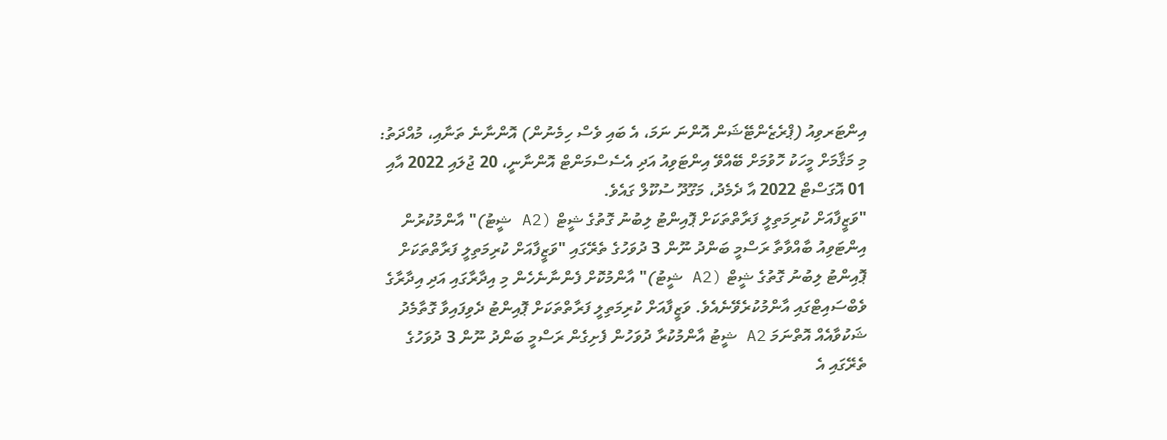އިންޓަރވިއު (ޕްރެޒެންޓޭޝަން އޮންނަ ނަމަ، އެ ބައި ވެސް ހިމެނުން) އޮންނާނެ ތަނާއި، މުއްދަތު:
މި މަޤާމަށް މީހަކު ހޮވުމަށް ބޭއްވޭ އިންޓަވިއު އަދި އެސެސްމަންޓް އޮންނާނީ، 20 ޖުލައި 2022 އާއި 01 އޮގަސްޓް 2022 އާ ދެމެދު، މަގޫދޫ ސުކޫލް ގައެވެ.
"ވަޒީފާއަށް ކުރިމަތިލީ ފަރާތްތަކަށް ޕޮއިންޓު ލިބުނު ގޮތުގެ ޝީޓް (A2 ޝީޓު)" އާންމުކުރުން
އިންޓަވިއު ބާއްވާތާ ރަސްމީ ބަންދު ނޫން 3 ދުވަހުގެ ތެރޭގައި "ވަޒީފާއަށް ކުރިމަތިލީ ފަރާތްތަކަށް ޕޮއިންޓު ލިބުނު ގޮތުގެ ޝީޓް (A2 ޝީޓު)" އާންމުކޮށް ފެންނާނެހެން މި އިދާރާގައި އަދި އިދާރާގެ ވެބްސައިޓްގައި އާންމުކުރެވޭނެއެވެ. ވަޒީފާއަށް ކުރިމަތިލީ ފަރާތްތަކަށް ޕޮއިންޓު ދެވިފައިވާ ގޮތާމެދު ޝަކުވާއެއް އޮތްނަމަ A2 ޝީޓު އާންމުކުރާ ދުވަހުން ފެށިގެން ރަސްމީ ބަންދު ނޫން 3 ދުވަހުގެ ތެރޭގައި އެ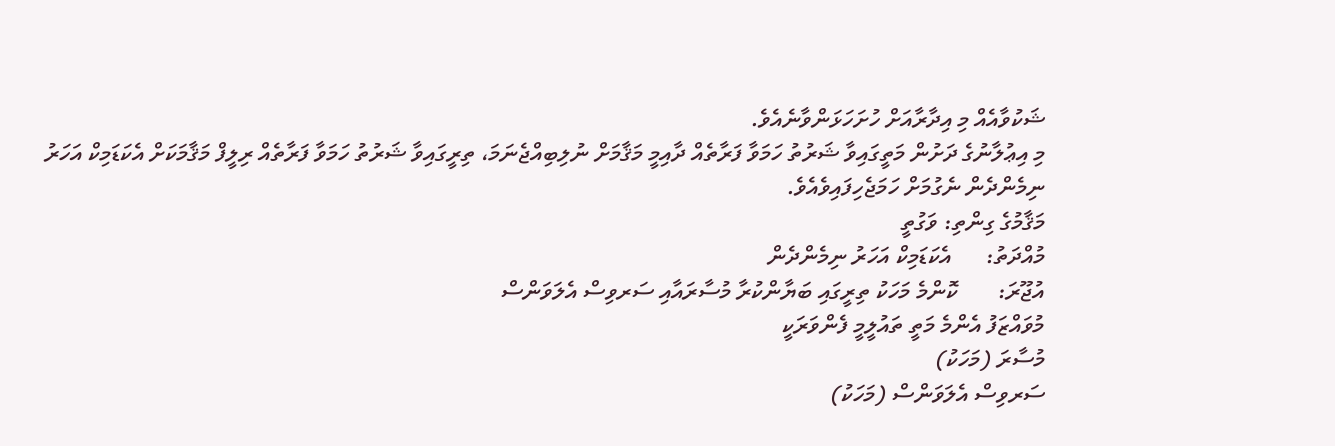ޝަކުވާއެއް މި އިދާރާއަށް ހުށަހަޅަންވާނެއެވެ.
މި އިޢުލާނުގެ ދަށުން މަތީގައިވާ ޝަރުތު ހަމަވާ ފަރާތެއް ދާއިމީ މަޤާމަށް ނުލިބިއްޖެނަމަ، ތިރީގައިވާ ޝަރުތު ހަމަވާ ފަރާތެއް ރިލީފް މަޤާމަކަށް އެކަޑަމިކް އަހަރު ނިމެންދެން ނެގުމަށް ހަމަޖެހިފައިވެއެވެ.
މަޤާމުގެ ގިންތި: ވަގުތީ
މުއްދަތު:      އެކަޑަމިކް އަހަރު ނިމެންދެން
އުޖޫރަ:       ކޮންމެ މަހަކު ތިރީގައި ބަޔާންކުރާ މުސާރައާއި ސަރވިސް އެލަވަންސް
މުވައްޒަފު އެންމެ މަތީ ތައުލީމީ ފެންވަރަކީ
މުސާރަ (މަހަކު)
ސަރވިސް އެލަވަންސް (މަހަކު)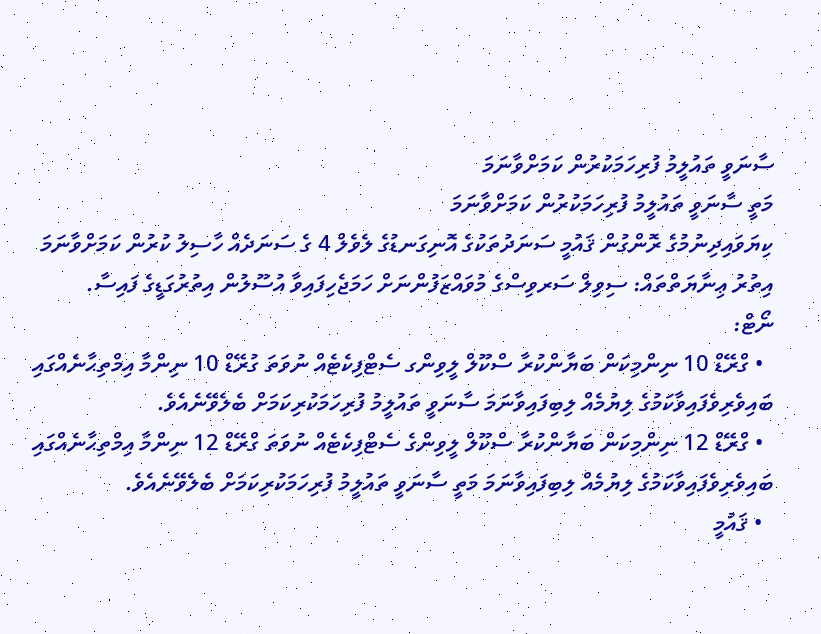ސާނަވީ ތައުލީމު ފުރިހަމަކުރުން ކަމަށްވާނަމަ
މަތީ ސާނަވީ ތައުލީމު ފުރިހަމަކުރުން ކަމަށްވާނަމަ
ކިޔަވައިދިނުމުގެ ރޮންގުން ޤައުމީ ސަނަދުތަކުގެ އޮނިގަނޑުގެ ލެވެލް 4 ގެ ސަނަދެއް ހާސިލު ކުރުން ކަމަށްވާނަމަ
އިތުރު ޢިނާޔަތްތައް: ސިވިލް ސަރވިސްގެ މުވައްޒަފުންނަށް ހަމަޖެހިފައިވާ އުސޫލުން އިތުރުގަޑީގެ ފައިސާ.
ނޯޓް:
  • ގްރޭޑް 10 ނިންމިކަން ބަޔާންކުރާ ސްކޫލް ލީވިންގ ސެޓްފިކެޓެއް ނުވަތަ ގުރޭޑް 10 ނިންމާ އިމްތިޙާނެއްގައި ބައިވެރިވެފައިވާކަމުގެ ލިޔުމެއް ލިބިފައިވާނަމަ ސާނަވީ ތައުލީމު ފުރިހަމަކުރިކަމަށް ބެލެވޭނެއެވެ.
  • ގްރޭޑް 12 ނިންމިކަން ބަޔާންކުރާ ސްކޫލް ލީވިންގެ ސެޓްފިކެޓެއް ނުވަތަ ގްރޭޑް 12 ނިންމާ އިމްތިޙާނެއްގައި ބައިވެރިވެފައިވާކަމުގެ ލިޔުމެއް ލިބިފައިވާނަމަ މަތީ ސާނަވީ ތައުލީމު ފުރިހަމަކުރިކަމަށް ބެލެވޭނެއެވެ.
  • ޤައުމީ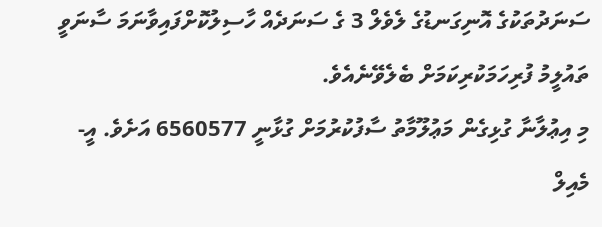ސަނަދުތަކުގެ އޮނިގަނޑުގެ ލެވެލް 3 ގެ ސަނަދެއް ހާސިލުކޮށްފައިވާނަމަ ސާނަވީ ތައުލީމު ފުރިހަމަކުރިކަމަށް ބެލެވޭނެއެވެ.
މި އިޢުލާނާ ގުޅިގެން މަޢުލޫމާތު ސާފުކުރުމަށް ގުޅާނީ 6560577 އަށެވެ. އީ-މެއިލް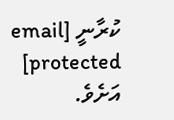ކުރާނީ [email protected] އަށެވެ.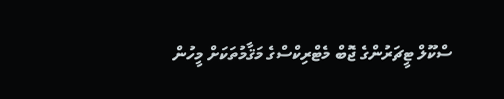ސްކޫލް ޓީޗަރުންގެ ޖޮބް މެޓްރިކްސްގެ މަޤާމުތަކަށް މީހުން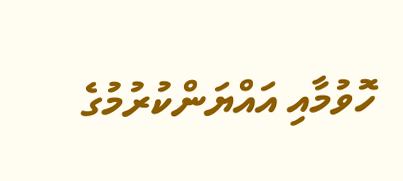ހޮވުމާއި އައްޔަންކުރުމުގެ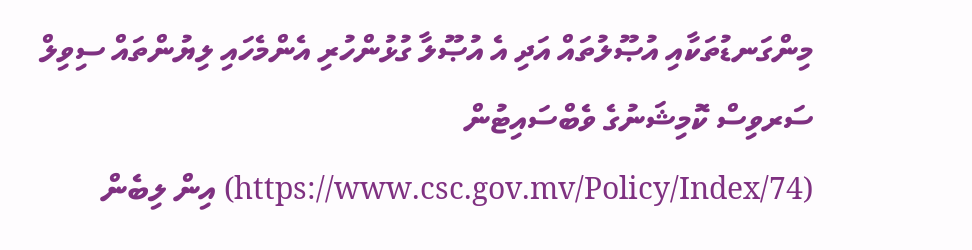މިންގަނޑުތަކާއި އުޞޫލުތައް އަދި އެ އުޞޫލާ ގުޅުންހުރި އެންމެހައި ލިޔުންތައް ސިވިލް ސަރވިސް ކޮމިޝަނުގެ ވެބްސައިޓުން (https://www.csc.gov.mv/Policy/Index/74) އިން ލިބެން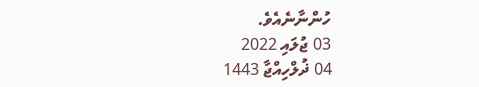ހުންނާނެއެވެ.
03 ޖުލައި 2022
04 ޛުލްހިއްޖާ 1443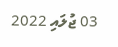03 ޖުލައި 2022